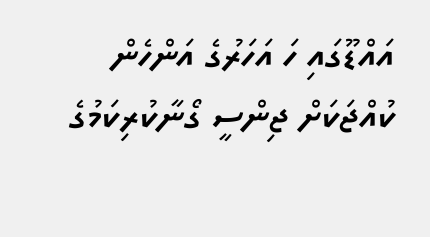އައްޑޫގައި ހަ އަހަރުގެ އަންހެން ކުއްޖަކަށް ޖިންސީ ގޯނާކުރިކަމުގެ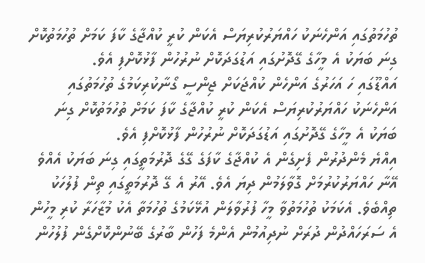ތުހުމަތުގައި އަންހެނަކު ހައްޔަރުކުރިޔަސް އެކަން ކުރީ ކުއްޖާގެ ކާފަ ކަމަށް ތުހުމަތުކޮށް ގިނަ ބަޔަކު އެ މީހާގެ ގޭދޮށުގައި އަޑުގަދަކޮށް ނުރުހުން ފާޅުކޮށްފި އެވެ.
އައްޑޫގައި ހަ އަހަރުގެ އަންހެން ކުއްޖަކަށް ޖިންސީ ގޯނާކުރިކަމުގެ ތުހުމަތުގައި އަންހެނަކު ހައްޔަރުކުރިޔަސް އެކަން ކުރީ ކުއްޖާގެ ކާފަ ކަމަށް ތުހުމަތުކޮށް ގިނަ ބަޔަކު އެ މީހާގެ ގޭދޮށުގައި އަޑުގަދަކޮށް ނުރުހުން ފާޅުކޮށްފި އެވެ.
އިއްޔެ މެންދުރުން ފެށިގެން އެ ކުއްޖާގެ ކާފަގެ ގޭގެ ދޮރުމަތީގައި ގިނަ ބަޔަކު އެއްވެ އޭނާ ހައްޔަރުކުރުމަށް ގޮވާލަމުން ދިޔަ އެވެ. އޭރު އެ ގޭ ދޮރުމަތީގައި ތިން ފުލުހަކު ތިއްބެވެ. އެކަމަކު ތުހުމަތުވާ މީހާ ފުރުވާލަން އުޅޭކަމުގެ ތުހުމަތާ އެކު މުޒާހަރާ ކުރި މީހުން އެ ސަރަހައްދުން ދުރަށް ނުދިއުމުން އެންމެ ފަހުން ބާރުގެ ބޭނުންކޮށްގެން ފުލުހުން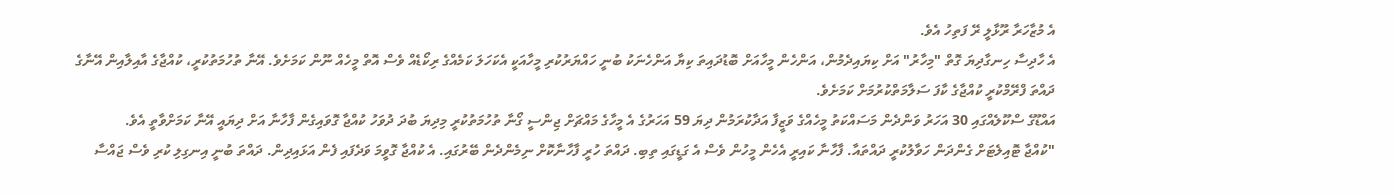އެ މުޒާހަރާ ރޫޅާލީ ރޭ ފަތިހު އެވެ.
އެ ހާދިސާ ހިނގާދިޔަ ގޮތް "މިހާރު" އަށް ކިޔައިދެމުން، އަންހެން މީހާއަށް ބޮޑުދައިތަ ކިޔާ އަންހެނަކު ބުނީ ހައްޔަރުކުރި މީހާއަކީ އެކަހަލަ ކަމެއްގެ ރިކޯޑެއް ވެސް އޮތް މީހެއް ނޫން ކަމަށެވެ. އޭނާ ތުހުމަތުކުރީ، ކުއްޖާގެ އާއިލާއިން އޭނާގެ ދައްތަ ފްރޭމްކުރީ ކުއްޖާގެ ކާފަ ސަލާމަތްކުރުމަށް ކަމަށެވެ.
އައްޑޫގެ ސްކޫލެއްގައި 30 އަހަރު ވަންދެން މަސައްކަތު މީހެއްގެ ވަޒީފާ އަދާކުރަމުން ދިޔަ 59 އަހަރުގެ އެ މީހާގެ މައްޗަށް ޖިންސީ ގޯނާ ތުހުމަތުކުރީ މިދިޔަ ބުދަ ދުވަހު ކުއްޖާ ގޮވައިގެން ފާހާނާ އަށް ދިޔައީ އޭނާ ކަމަށްވާތީ އެވެ.
"ކުއްޖާ ޓޮއިލެޓަށް ގެންދަން ހަވާލުކުރީ ދައްތައާ. ފާހާނާ ކައިރީ އެހެން މީހުން ވެސް އެ ގަޑީގައި ތިބި. ދައްތަ ހުރީ ފާހާނާކޮށް ނިމެންދެން ބޭރުގައި. އެ ކުއްޖާ ގޮވީމަ ވަދެފައި ފެން އަޅައިދިން. ދައްތަ ބުނީ އިނގިލި ކުރި ވެސް ޖައްސާ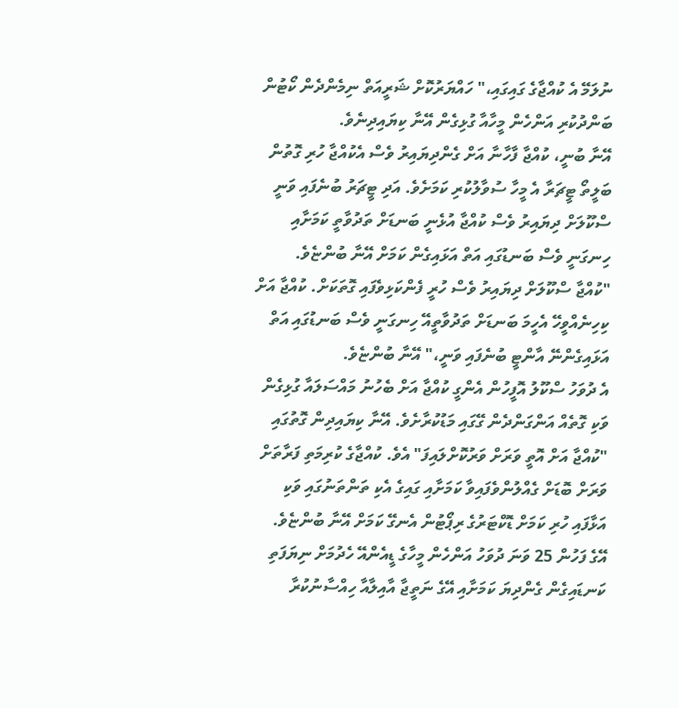ނުލަމޭ އެ ކުއްޖާގެ ގައިގައި،" ހައްޔަރުކޮށް ޝަރީއަތް ނިމެންދެން ކޯޓުން ބަންދުކުރި އަންހެން މީހާއާ ގުޅިގެން އޭނާ ކިޔައިދިނެވެ.
އޭނާ ބުނީ، ކުއްޖާ ފާހާނާ އަށް ގެންދިޔައިރު ވެސް އެކުއްޖާ ހުރި ގޮތުން ބަލީތޯ ޓީޗަރާ އެ މީހާ ސުވާލުކުރި ކަމަށެވެ. އަދި ޓީޗަރު ބުނެފައި ވަނީ ސްކޫލަށް ދިޔައިރު ވެސް ކުއްޖާ އުޅެނީ ބަނޑަށް ތަދުވާތީ ކަމަށާއި ހިނގަނީ ވެސް ބަނޑުގައި އަތް އަޅައިގެން ކަމަށް އޭނާ ބުންޏެވެ.
"ކުއްޖާ ސްކޫލަށް ދިޔައިރު ވެސް ހުރީ ފެންކަޅިވެފައި ގޮތަކަށް. ކުއްޖާ އަށް ކިހިނެއްވީހޭ އެހީމަ ބަނޑަށް ތަދުވާތީއޭ ހިނގަނީ ވެސް ބަނޑުގައި އަތް އަޅައިގެންނޭ އާންޓީ ބުނެފައި ވަނީ،" އޭނާ ބުންޏެވެ.
އެ ދުވަހު ސްކޫލު އޮފީހުން އެންގީ ކުއްޖާ އަށް ބެހުނު މައްސަލައާ ގުޅިގެން ވަކި ގޮތެއް އަންގަންދެން ގޭގައި މަޑުކުރާށެވެ. އޭނާ ކިޔައިދިން ގޮތުގައި "ކުއްޖާ އަށް އޮތީ ވަރަށް ވަރުކޮށްލައިފަ" އެވެ. ކުއްޖާގެ ކުރިމަތި ފަރާތަށް ވަރަށް ބޮޑަށް ގެއްލުންވެފައިވާ ކަމަށާއި ގައިގެ އެކި ތަންތަނުގައި ވަކި އަޅާފައި ހުރި ކަމަށް ޑޮކްޓަރުގެ ރިޕޯޓުން އެނގޭ ކަމަށް އޭނާ ބުންޏެވެ.
އޭގެ ފަހުން 25 ވަނަ ދުވަހު އަންހެން މީހާގެ ޑީއެންއޭ ހެދުމަށް ނިޔަފަތި ކަނޑައިގެން ގެންދިޔަ ކަމަށާއި އޭގެ ނަތީޖާ އާއިލާއާ ހިއްސާނުކުރާ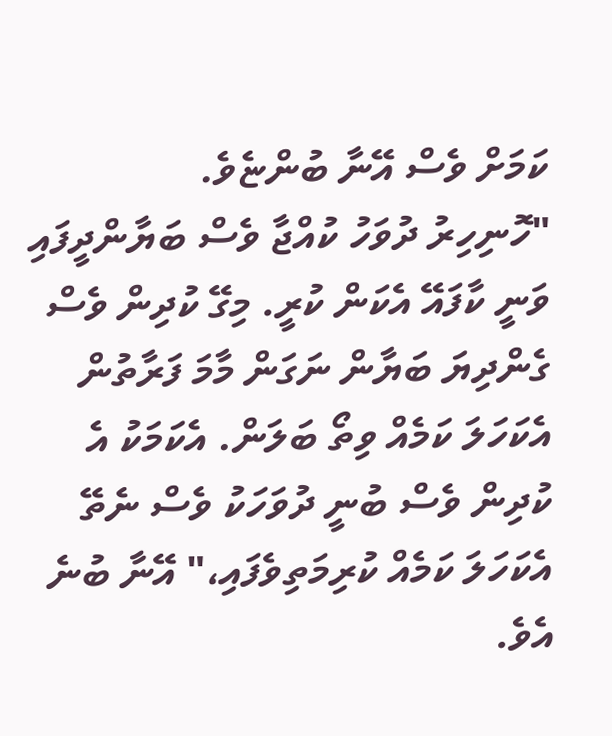ކަމަށް ވެސް އޭނާ ބުންޏެވެ.
"ހޮނިހިރު ދުވަހު ކުއްޖާ ވެސް ބަޔާންދީފައި ވަނީ ކާފައޭ އެކަން ކުރީ. މިގޭ ކުދިން ވެސް ގެންދިޔަ ބަޔާން ނަގަން މާމަ ފަރާތުން އެކަހަލަ ކަމެއް ވިތޯ ބަލަން. އެކަމަކު އެ ކުދިން ވެސް ބުނީ ދުވަހަކު ވެސް ނެތޭ އެކަހަލަ ކަމެއް ކުރިމަތިވެފައި،" އޭނާ ބުނެ އެވެ.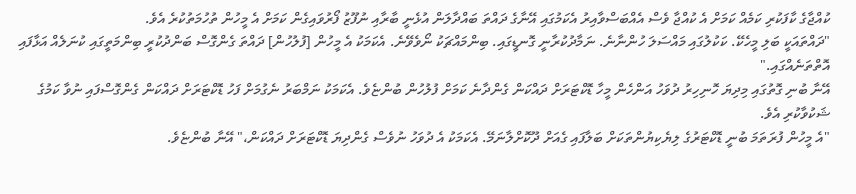ކުއްޖާގެ ކާފަކުރި ކަމެއް ކަމަށް އެ ކުއްޖާ ވެސް އެއްބަސްވާއިރު އެކަމުގައި އޭނާގެ ދައްތަ ބައްދާލަން އުޅެނީ ބާރާއި ނުފޫޒު ފޯރުވައިގެން ކަމަށް އެ މީހުން ތުހުމަތުކުރެ އެވެ.
"ދައްތައަކީ ބަލި މީހެކޭ. ކަކުލުގައި މައްސަލަ ހުންނާނެ. ނަމާދުކުރާނީ ގޮނޑީގައި. ބިންމައްޗަކު ނޯވެވޭނެ. އެކަމަކު އެ މީހުން [ފުލުހުން] ދައްތަ ގެންގޮސް ބަންދުކުރީ ބިންމަތީގައި ކުނަލެއް އަޅާފައި އޮތްތަނެއްގައި."
އޭނާ ބުނި ގޮތުގައި މިދިޔަ ހޮނިހިރު ދުވަހު އަންހެން މީހާ ޑޮކްޓަރަށް ދައްކަން ގެންދާނެ ކަމަށް ފުލުހުން ބުންޏެވެ. އެކަމަކު ނަމްބަރު ނެގުމަށް ފަހު ޑޮކްޓަރަށް ދައްކަން ގެންގޮސްފައި ނުވާ ކަމުގެ ޝަކުވާކުރި އެވެ.
"އެ މީހުން ފުރަތަމަ ބުނީ ޑޮކްޓަރުގެ ލިޔެކިޔުންތަކަށް ބަލާފައި ގެއަށް ދޫކޮށްލާނަމޭ. އެކަމަކު އެ ދުވަހު ނުވެސް ގެންދިޔަ ޑޮކްޓަރަށް ދައްކަން،" އޭނާ ބުންޏެވެ.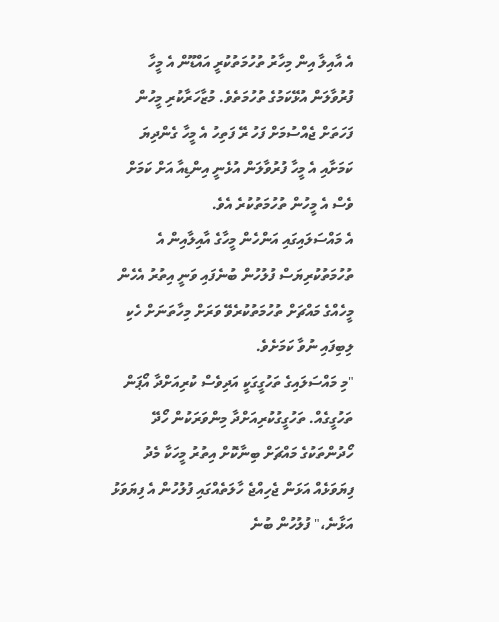އެ އާއިލާ އިން މިހާރު ތުހުމަތުކުރީ އައްޑޫން އެ މީހާ ފުރުވާލަން އުޅޭކަމުގެ ތުހުމަތެވެ. މުޒާހަރާކުރި މީހުން ފަހަތަށް ޖެއްސުމަށް ފަހު ރޭ ފަތިހު އެ މީހާ ގެންދިޔަ ކަމަށާއި އެ މީހާ ފުރުވާލަން އުޅެނީ އިންޑިއާ އަށް ކަމަށް ވެސް އެ މީހުން ތުހުމަތުކުރެ އެވެ.
އެ މައްސަލައިގައި އަންހެން މީހާގެ އާއިލާއިން އެ ތުހުމަތުކުރިޔަސް ފުލުހުން ބުނެފައި ވަނީ އިތުރު އެހެން މީހެއްގެ މައްޗަށް ތުހުމަތުކުރެވޭ ވަރަށް މިހާތަނަށް ހެކި ލިބިފައި ނުވާ ކަމަށެވެ.
"މި މައްސަލައިގެ ތަހުގީގަކީ އަދިވެސް ކުރިއަށްދާ އޯޕަން ތަހުގީގެއް. ތަހުގީގުކުރިއަށްދާ މިންވަރަކުން ހޯދޭ ހޯދުންތަކުގެ މައްޗަށް ބިނާކޮށް އިތުރު މީހަކާ މެދު ފިޔަވަޅެއް އަޅަން ޖެހިއްޖެ ހާލަތެއްގައި ފުލުހުން އެ ފިޔަވަޅު އަޅާނެ،" ފުލުހުން ބުނެ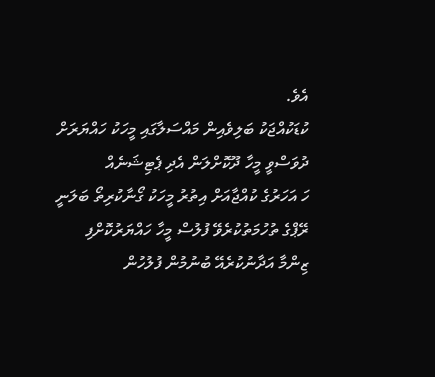އެވެ.
ކުޑަކުއްޖަކު ބަލިވެއިން މައްސަލާގައި މީހަކު ހައްޔަރަށް
ދުވަސްވީ މީހާ ދޫކޮށްލަން އެދި ޕެޓިޝަނެއް
ހަ އަހަރުގެ ކުއްޖާއަށް އިތުރު މީހަކު ގޯނާކުރިތޯ ބަލަނީ
ރޭޕްގެ ތުހުމަތުކުރެވޭ ފުލުސް މީހާ ހައްޔަރުކޮށްފި
ޒިންމާ އަދާނުކުރެއޭ ބުނުމުން ފުލުހުން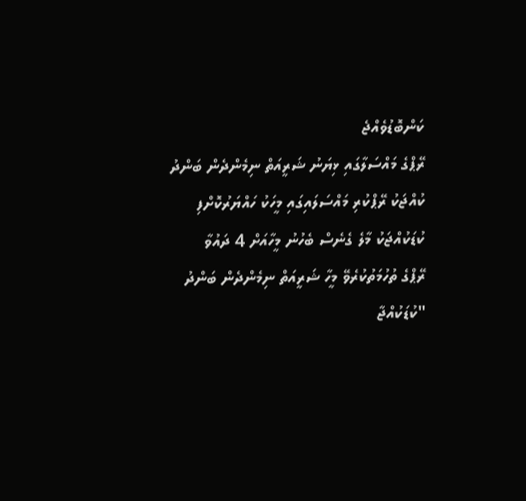ކަންބޮޑުވެއްޖެ
ރޭޕްގެ މައްސަލާގައި ޅިޔަނު ޝަރީއަތް ނިމެންދެން ބަންދު
ކުއްޖަކު ރޭޕްކުރި މައްސަލައިގައި މީހަކު ހައްޔަރުކޮށްފި
ކުޑަކުއްޖަކު މާލެ ގެނެސް ބެހުނު މީހާއަށް 4 ދައުވާ
ރޭޕްގެ ތުހުމަތުކުރެވޭ މީހާ ޝަރީއަތް ނިމެންދެން ބަންދު
"ކުޑަކުއްޖާ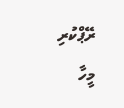ރޭޕްކުރި މީހާ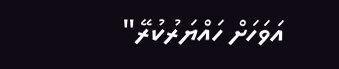އަވަހަށް ހައްޔަރުކުރޭ"